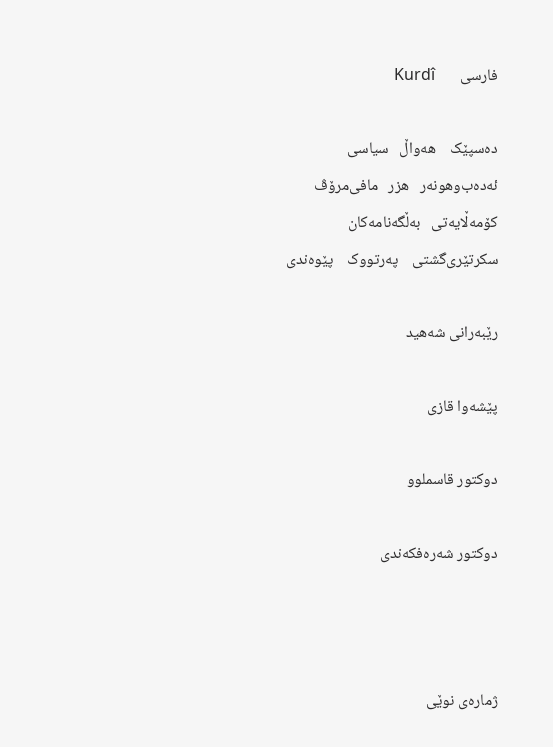فارسی       Kurdî

ده‌سپێک    هه‌واڵ   سیاسی   ئه‌ده‌ب‌وهونه‌ر   هزر   مافی‌مرۆڤ    کۆمه‌ڵایه‌تی   به‌ڵگه‌نامه‌کان    سکرتێری‌گشتی    په‌رتووک    پێوه‌ندی

رێبه‌رانی شه‌هید

پێشه‌وا قازی‌

دوكتور قاسملوو

دوكتور شه‌ره‌فکه‌ندی



ژماره‌ی نوێی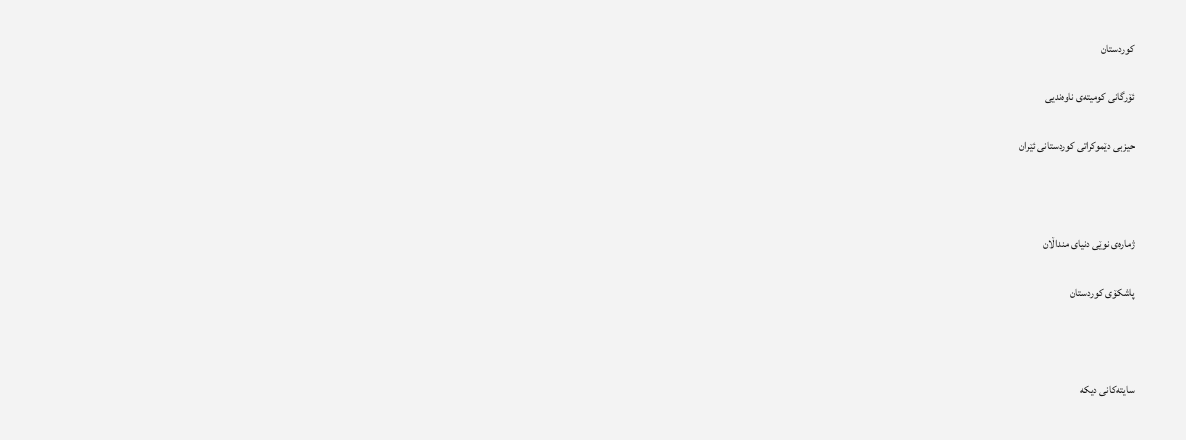كوردستان

ئۆرگانی كومیته‌ی ناوه‌ندیی

حیزبی دێموكراتی كوردستانی ئێران



ژماره‌ی نوێی دنیای منداڵان

پاشكۆی كوردستان



سایته‌کانی دیکه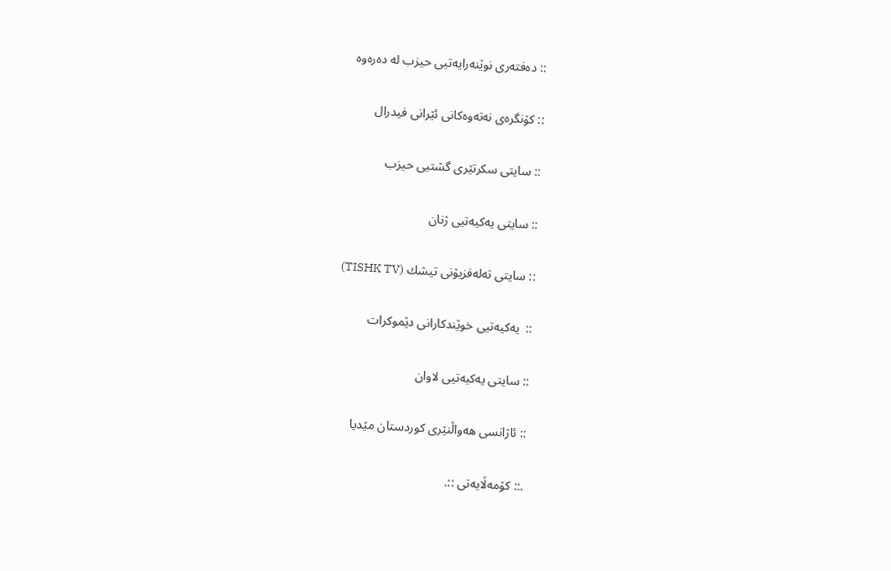:: ده‌فته‌ری نوێنه‌رایه‌تیی حیزب له ده‌ره‌وه

:: كۆنگره‌ی‌ نه‌ته‌وه‌كانی‌ ئێرانی‌ فیدرال

:: سایتی سکرتێری گشتیی حیزب

:: سایتی یه‌كیه‌تیی ژنان

:: سایتی ته‌له‌فزیۆنی‌ تیشك (TISHK TV)

::  یه‌كیه‌تیی‌ خوێندكارانی‌ دێموكرات

:: سایتی یه‌کیه‌تیی لاوان

:: ئاژانسی هه‌واڵنێری كوردستان مێدیا

.:: کۆمه‌ڵایه‌تی ::.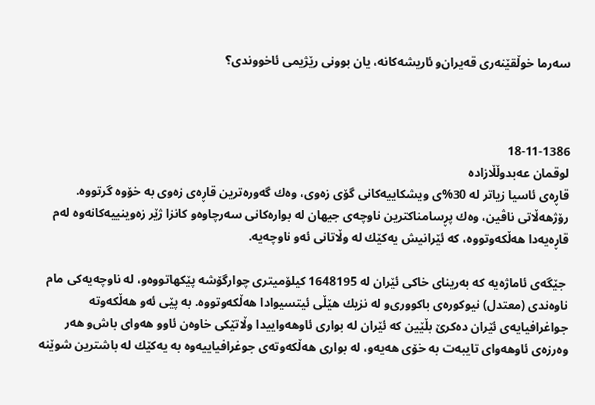سه‌رما خوڵقێنه‌ری‌ قه‌یران‌و ئاریشه‌كانه‌، یان بوونی‌ رێژیمی‌ ئاخووندی‌؟



18-11-1386
لوقمان عه‌بدوڵڵازاده‌
قاڕه‌ی‌ ئاسیا زیاتر له‌ 30%ی‌ ویشكاییه‌كانی‌ گۆی زه‌وی‌، وه‌ك گه‌وره‌ترین قاڕه‌ی‌ زه‌وی‌ به‌ خۆوه‌ گرتووه‌. رۆژهه‌ڵاتی‌ ناڤین، وه‌ك پڕسامناكترین ناوچه‌ی‌ جیهان له‌ بواره‌كانی‌ سه‌رچاوه‌‌و كانزا ژێر زه‌وینییه‌كانه‌وه‌ له‌م قاڕه‌یه‌دا هه‌ڵكه‌وتووه‌، كه‌ ئێرانیش یه‌كێك له‌ وڵاتانی‌ ئه‌و ناوچه‌یه‌.

 جێگه‌ی‌ ئاماژه‌یه‌ كه‌ به‌رینای خاكی‌ ئێران له‌ 1648195 كیلۆمیتری‌ چوارگۆشه‌ پێكهاتووه‌‌و، له‌ ناوچه‌یه‌كی‌ مام ناوه‌ندی‌ (معتدل) نیوكوره‌ی‌ باكووری‌‌و له‌ نزیك هێڵی‌ ئیتسیوادا هه‌ڵكه‌وتووه‌. به‌ پێی‌ ئه‌و هه‌ڵكه‌وته‌ جواغرافیایه‌ی‌ ئێران ده‌كرێ‌ بڵێین كه‌ ئێران له‌ بواری‌ ئاوهه‌واییدا وڵاتێكی‌ خاوه‌ن ئاو‌و هه‌وای‌ باش‌و هه‌ر وه‌رزه‌ی‌ ئاوهه‌وای‌ تایبه‌ت به‌ خۆی هه‌یه‌‌و، له‌ بواری‌ هه‌ڵكه‌وته‌ی‌ جوغرافیاییه‌وه‌ به‌ یه‌كێك له‌ باشترین شوێنه‌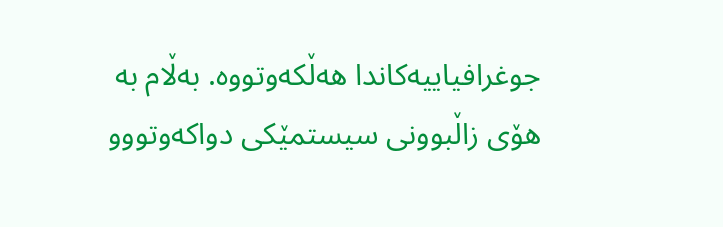جوغرافیاییه‌كاندا هه‌ڵكه‌وتووه‌. به‌ڵام به‌ هۆی زاڵبوونی‌ سیستمێكی‌ دواكه‌وتوو‌و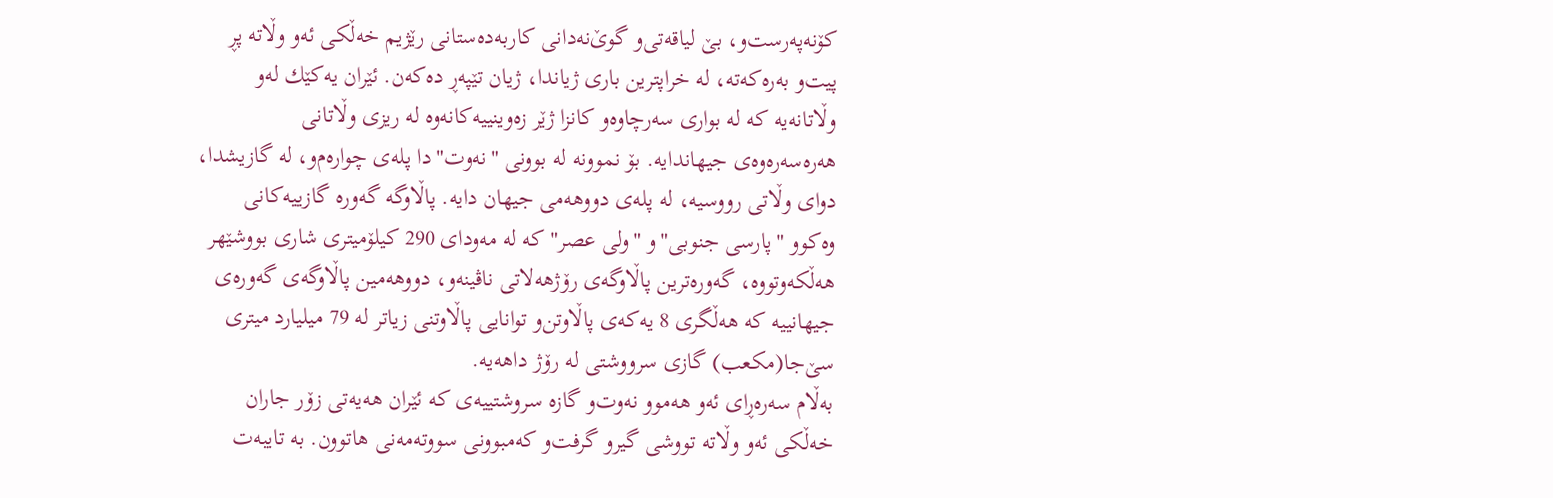كۆنه‌په‌رست‌و، بێ‌ لیاقه‌تی‌‌و گوێ‌نه‌دانی‌ كاربه‌ده‌ستانی‌ رێژیم خه‌ڵكی‌ ئه‌و وڵاته‌ پڕ پیت‌و به‌ره‌كه‌ته‌، له‌ خراپترین باری‌ ژیاندا، ژیان تێپه‌ڕ ده‌كه‌ن. ئێران یه‌كێك له‌و وڵاتانه‌یه‌ كه‌ له‌ بواری‌ سه‌رچاوه‌‌و كانزا ژێر زه‌وینییه‌كانه‌وه‌ له‌ ریزی‌ وڵاتانی‌ هه‌ره‌سه‌ره‌وه‌ی‌ جیهاندایه‌. بۆ نموونه‌ له‌ بوونی‌ "نه‌وت"دا پله‌ی‌ چواره‌م‌و، له‌ گازیشدا، دوای‌ وڵاتی‌ رووسیه‌، له‌ پله‌ی‌ دووهه‌می‌ جیهان دایه‌. پاڵاوگه‌ گه‌وره‌ گازییه‌كانی‌ وه‌كوو "پارسی جنوبی‌"و "ولی‌ عصر" كه‌ له‌ مه‌ودای‌ 290 كیلۆمیتری‌ شاری‌ بووشێهر هه‌ڵكه‌وتووه‌، گه‌وره‌ترین پاڵاوگه‌ی‌ رۆژهه‌لاتی‌ ناڤینه‌‌و، دووهه‌مین پاڵاوگه‌ی‌ گه‌وره‌ی‌ جیهانییه‌ كه‌ هه‌ڵگری‌ 8 یه‌كه‌ی‌ پاڵاوتن‌و توانایی‌ پاڵاوتنی‌ زیاتر له‌ 79 میلیارد میتری‌ سێ‌جا(مكعب) گازی‌ سرووشتی‌ له‌ رۆژ داهه‌یه‌.
به‌ڵام سه‌ره‌ڕای‌ ئه‌و هه‌موو نه‌وت‌و گازه‌ سروشتییه‌ی‌ كه‌ ئێران هه‌یه‌تی‌ زۆر جاران خه‌ڵكی‌ ئه‌و وڵاته‌ تووشی گیرو گرفت‌و كه‌مبوونی‌ سووته‌مه‌نی‌ هاتوون. به‌ تایبه‌ت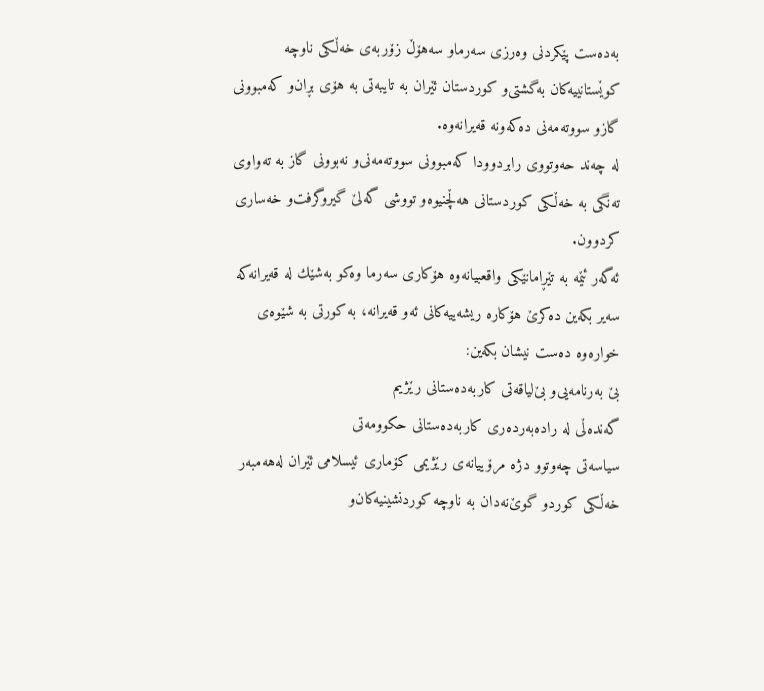به‌ده‌ست پێكردنی‌ وه‌رزی‌ سه‌رما‌و سه‌هۆڵ‌ زۆربه‌ی‌ خه‌ڵكی‌ ناوچه‌ كوێستانییه‌كان به‌گشتی‌‌و كوردستان ئێران به‌ تایبه‌تی‌ به‌ هۆی بڕان‌و كه‌مبوونی‌ گاز‌و سووته‌مه‌نی‌ ده‌كه‌ونه‌ قه‌یرانه‌وه‌.
له‌ چه‌ند حه‌وتووی‌ رابردوودا كه‌مبوونی‌ سووته‌مه‌نی‌‌و نه‌بوونی‌ گاز به‌ ته‌واوی‌ ته‌نگی‌ به‌ خه‌ڵكی‌ كوردستانی‌ هه‌ڵچنیوه‌‌و تووشی گه‌لێ‌ گیروگرفت‌و خه‌ساری‌ كردوون.
ئه‌گه‌ر ئێمه‌ به‌ تێڕامانێكی‌ واقعبیانه‌وه‌ هۆكاری‌ سه‌رما وه‌كو به‌شێك له‌ قه‌یرانه‌كه‌ سه‌یر بكه‌ین ده‌كرێ‌ هۆكاره‌ ریشه‌ییه‌كانی‌ ئه‌و قه‌یرانه‌، به‌ كورتی‌ به‌ شێوه‌ی‌ خواره‌وه‌ ده‌ست نیشان بكه‌ین:
بێ‌ به‌رنامه‌یی‌‌و بێ‌لیاقه‌تی‌ كاربه‌ده‌ستانی‌ رێژیم
گه‌نده‌ڵی‌ له‌ راده‌به‌رده‌ری‌ كاربه‌ده‌ستانی‌ حكوومه‌تی‌
سیاسه‌تی‌ چه‌وتوو دژه‌ مرۆییانه‌ی‌ رێژیمی‌ كۆماری‌ ئیسلامی‌ ئێران له‌هه‌مبه‌ر خه‌ڵكی‌ كورد‌و گوێ‌نه‌دان به‌ ناوچه‌ كوردنشینیه‌كان‌و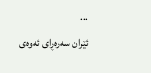...
ئێران سه‌ره‌ڕای‌ ئه‌وه‌ی‌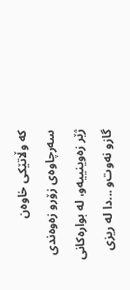كه‌ وڵاتێكی‌ خاوه‌ن سه‌رچاوه‌ی‌ زۆر‌و زه‌وه‌ندی‌ ژێر زه‌وینییه‌‌و، له‌ بواره‌كانی‌ گاز‌و نه‌وت‌و ...دا له‌ ریزی‌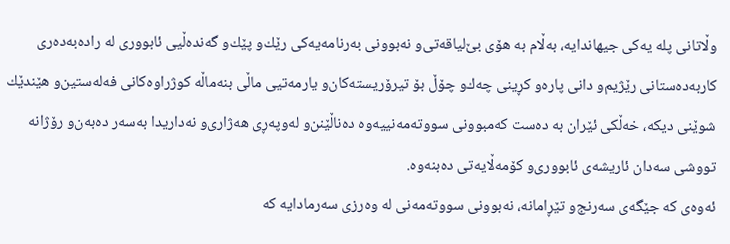وڵاتانی‌ پله‌ یه‌كی‌ جیهاندایه‌، به‌ڵام به‌ هۆی بێ‌لیاقه‌تی‌‌و نه‌بوونی‌ به‌رنامه‌یه‌كی‌ رێك‌و پێك‌و گه‌نده‌ڵیی ئابووری‌ له‌ راده‌به‌ده‌ری‌ كاربه‌ده‌ستانی‌ رێژیم‌و دانی‌ پاره‌‌و كڕینی‌ چه‌ك‌و چۆڵ بۆ تیرۆریسته‌كان‌و یارمه‌تیی ماڵی‌ بنه‌ماڵه‌ كوژراوه‌كانی‌ فه‌له‌ستین‌و هێندێك شوێنی‌ دیكه‌، خه‌ڵكی‌ ئێران به‌ ده‌ست كه‌مبوونی‌ سووته‌مه‌نییه‌وه‌ ده‌ناڵێنن‌و له‌وپه‌ڕی‌ هه‌ژاری‌‌و نه‌داریدا به‌سه‌ر ده‌به‌ن‌و رۆژانه‌ تووشی سه‌دان ئاریشه‌ی‌ ئابووری‌‌و كۆمه‌ڵایه‌تی ده‌بنه‌وه‌.
ئه‌وه‌ی‌ كه‌ جێگه‌ی‌ سه‌رنج‌و تێڕامانه‌، نه‌بوونی‌ سووته‌مه‌نی‌ له‌ وه‌رزی سه‌رمادایه‌ كه‌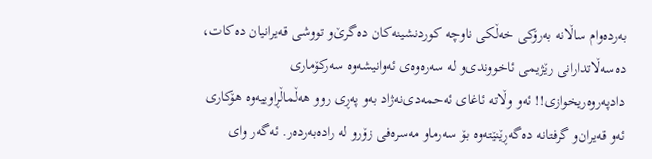به‌رده‌وام ساڵانه‌ به‌رۆكی‌ خه‌ڵكی‌ ناوچه‌ كوردنشینه‌كان ده‌گرێ‌‌و تووشی قه‌یرانیان ده‌كات، ده‌سه‌ڵاتدارانی‌ رێژیمی‌ ئاخووندی‌‌و له‌ سه‌ره‌وه‌ی‌ ئه‌وانیشه‌وه‌ سه‌ركۆماری‌ دادپه‌روه‌ریخوازی‌!! ئه‌و وڵاته‌ ئاغای‌ ئه‌حمه‌دی‌نه‌ژاد به‌و په‌ڕی‌ روو هه‌ڵماڵڕاوییه‌وه‌ هۆكاری‌ ئه‌و قه‌یران‌و گرفتانه‌ ده‌گه‌ڕێنێته‌وه‌ بۆ سه‌رما‌و مه‌سره‌فی‌ زۆر‌و له‌ راده‌به‌رده‌ر. ئه‌گه‌ر وای‌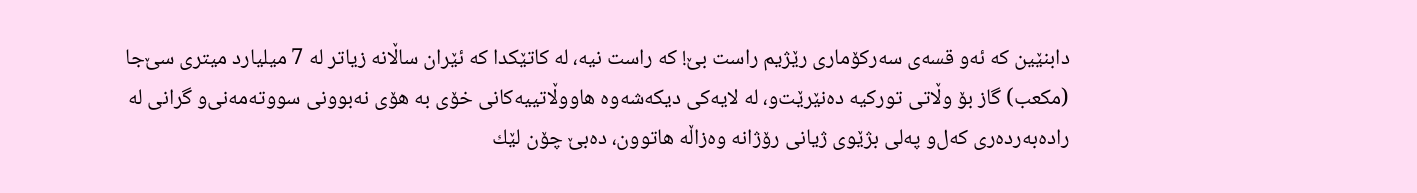دابنێین كه‌ ئه‌و قسه‌ی‌ سه‌ركۆماری‌ رێژیم راست بێ‌! كه‌ راست نیه‌، له‌ كاتێكدا كه‌ ئێران ساڵانه‌ زیاتر له‌ 7 میلیارد میتری‌ سێ‌جا (مكعب) گاز بۆ وڵاتی‌ توركیه‌ ده‌نێرێت‌و، له‌ لایه‌كی‌ دیكه‌شه‌وه‌ هاووڵاتییه‌كانی‌ خۆی به‌ هۆی نه‌بوونی‌ سووته‌مه‌نی‌‌و گرانی‌ له‌ راده‌به‌رده‌ری‌ كه‌ل‌و په‌لی‌ بژێوی‌ ژیانی‌ رۆژانه‌ وه‌زاڵه‌ هاتوون، ده‌بێ‌ چۆن لێك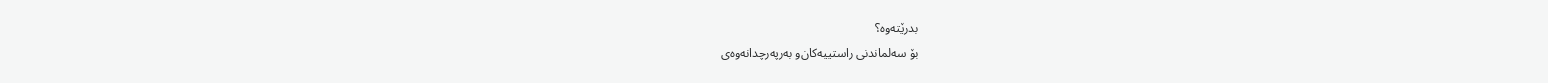بدرێته‌وه‌؟
بۆ سه‌لماندنی‌ راستییه‌كان‌و به‌رپه‌رچدانه‌وه‌ی‌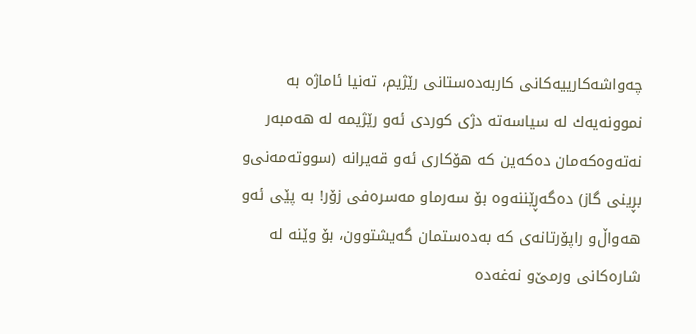چه‌واشه‌كارییه‌كانی‌ كاربه‌ده‌ستانی‌ رێژیم، ته‌نیا ئاماژه‌ به‌ نموونه‌یه‌ك له‌ سیاسه‌ته‌ دژی‌ كوردی‌ ئه‌و رێژیمه‌ له‌ هه‌مبه‌ر نه‌ته‌وه‌كه‌مان ده‌كه‌ین كه‌ هۆكاری‌ ئه‌و قه‌یرانه‌ (سووته‌مه‌نی‌‌و بڕینی‌ گاز) ده‌گه‌ڕێننه‌وه‌ بۆ سه‌رماو مه‌سره‌فی‌ زۆر! به‌ پێی‌ ئه‌و هه‌واڵ‌و راپۆرتانه‌ی‌ كه‌ به‌ده‌ستمان گه‌یشتوون، بۆ وێنه‌ له‌ شاره‌كانی‌ ورمێ‌‌و نه‌غه‌ده‌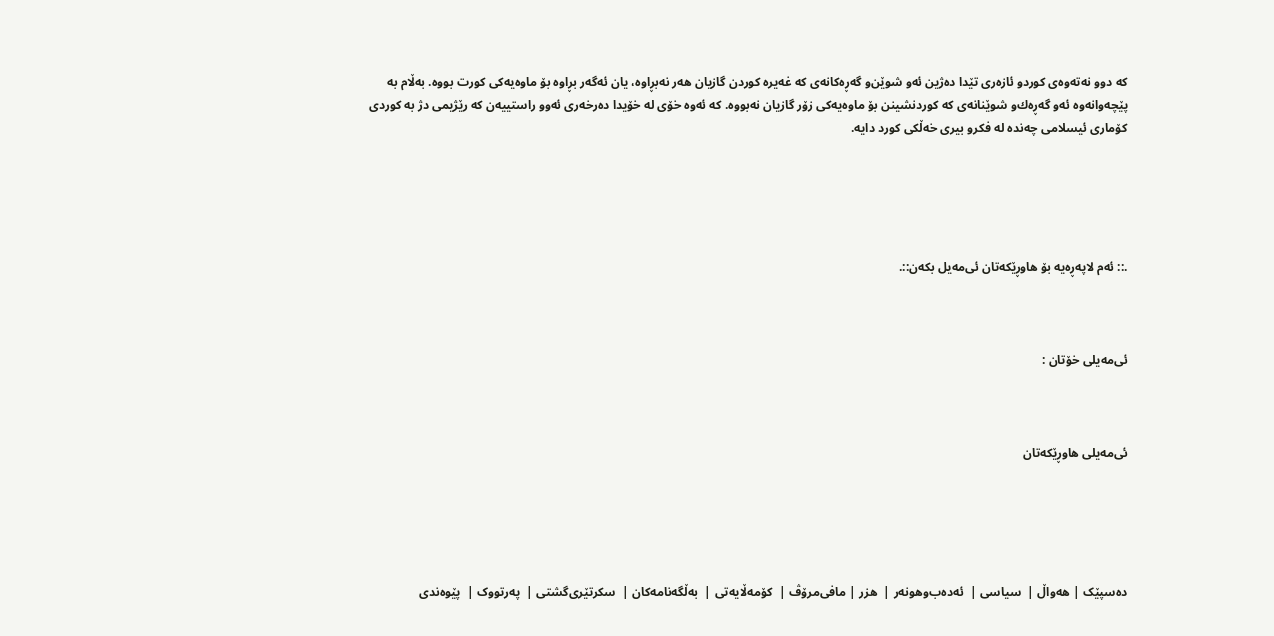كه‌ دوو نه‌ته‌وه‌ی كورد‌و ئازه‌ری‌ تێدا ده‌ژین ئه‌و شوێن‌و گه‌ڕه‌كانه‌ی‌ كه‌ غه‌یره‌ كوردن گازیان هه‌ر نه‌بڕاوه‌، یان ئه‌گه‌ر بڕاوه‌ بۆ ماوه‌یه‌كی‌ كورت بووه‌. به‌ڵام به‌ پێچه‌وانه‌وه‌ ئه‌و گه‌ڕه‌ك‌و شوێنانه‌ی‌ كه‌ كوردنشینن بۆ ماوه‌یه‌كی‌ زۆر گازیان نه‌بووه‌. كه‌ ئه‌وه‌ خۆی له‌ خۆیدا ده‌رخه‌ری‌ ئه‌وو راستییه‌ن كه‌ رێژیمی‌ دژ به‌ كوردی‌ كۆماری‌ ئیسلامی‌ چه‌نده‌ له‌ فكر‌و بیری‌ خه‌ڵكی‌ كورد دایه‌.





.:: ئه‌م لاپه‌ڕه‌یه بۆ هاوڕێکه‌تان ئی‌مه‌یل بکه‌ن::.



ئی‌مه‌یلی خۆتان :



ئی‌مه‌یلی هاوڕێکه‌تان





ده‌سپێک | هه‌واڵ |  سیاسی |  ئه‌ده‌ب‌وهونه‌ر |  هزر | مافی‌مرۆڤ |  کۆمه‌ڵایه‌تی |  به‌ڵگه‌نامه‌کان |  سکرتێری‌گشتی |  په‌رتووک |  پێوه‌ندی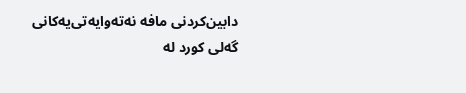دابین‌كردنی‌ مافه‌ نه‌ته‌وایه‌تی‌یه‌کانی گه‌لی‌ كورد له‌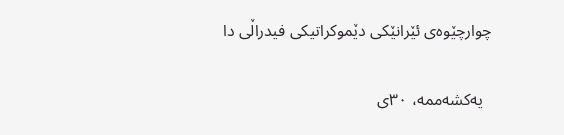چوارچێوه‌ی ئێرانێکی دێموكراتیكی‌ فیدراڵی‌ دا

  یه‌کشه‌ممه، ۳۰‌ی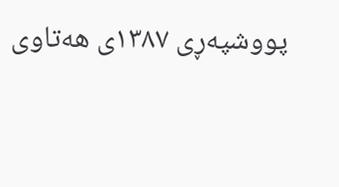پوو‌شپه‌ڕی ۱۳۸۷ی هه‌تاوی